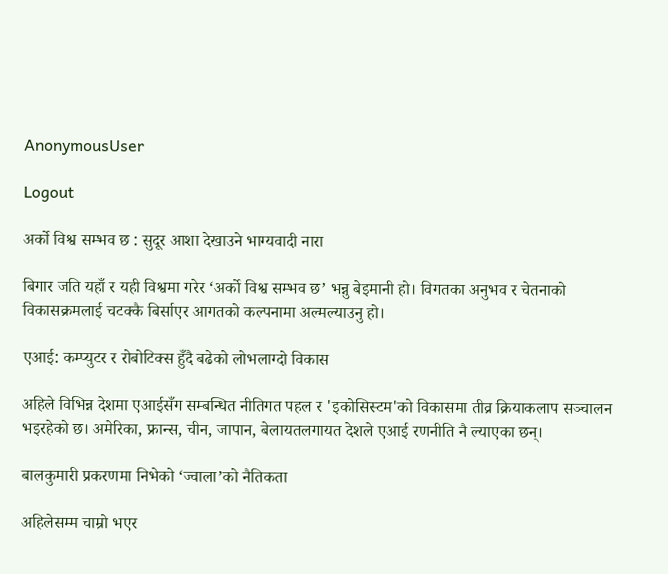AnonymousUser

Logout

अर्को विश्व सम्भव छ : सुदूर आशा देखाउने भाग्यवादी नारा

बिगार जति यहाँ र यही विश्वमा गरेर ‘अर्को विश्व सम्भव छ’ भन्नु बेइमानी हो। विगतका अनुभव र चेतनाको विकासक्रमलाई चटक्कै बिर्साएर आगतको कल्पनामा अल्मल्याउनु हो।

एआई: कम्प्युटर र रोबोटिक्स हुँदै बढेको लोभलाग्दो विकास

अहिले विभिन्न देशमा एआईसँग सम्बन्धित नीतिगत पहल र 'इकोसिस्टम'को विकासमा तीव्र क्रियाकलाप सञ्चालन भइरहेको छ। अमेरिका, फ्रान्स, चीन, जापान, बेलायतलगायत देशले एआई रणनीति नै ल्याएका छन्।

बालकुमारी प्रकरणमा निभेको ‘ज्वाला’को नैतिकता

अहिलेसम्म चाम्रो भएर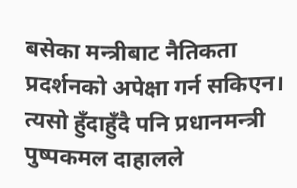बसेका मन्त्रीबाट नैतिकता प्रदर्शनको अपेक्षा गर्न सकिएन। त्यसो हुँदाहुँदै पनि प्रधानमन्त्री पुष्पकमल दाहालले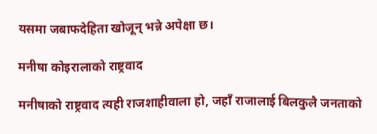यसमा जबाफदेहिता खोजून् भन्ने अपेक्षा छ।

मनीषा कोइरालाको राष्ट्रवाद

मनीषाको राष्ट्रवाद त्यही राजशाहीवाला हो, जहाँ राजालाई बिलकुलै जनताको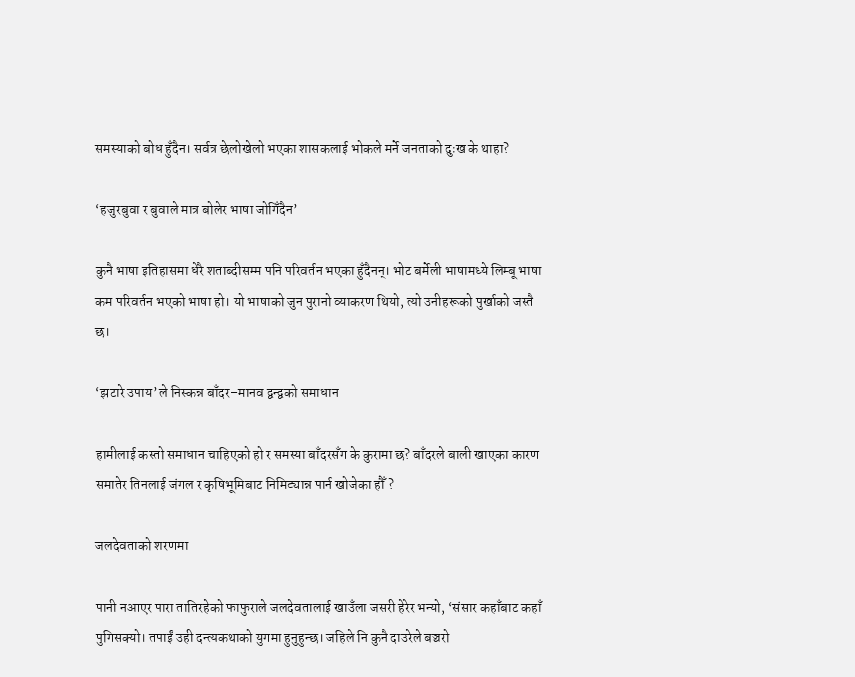समस्याको बोध हुँदैन। सर्वत्र छेलोखेलो भएका शासकलाई भोकले मर्ने जनताको दुःख के थाहा?

‘हजुरबुवा र बुवाले मात्र बोलेर भाषा जोगिँदैन’

कुनै भाषा इतिहासमा धेरै शताब्दीसम्म पनि परिवर्तन भएका हुँदैनन्। भोट बर्मेली भाषामध्ये लिम्बू भाषा कम परिवर्तन भएको भाषा हो। यो भाषाको जुन पुरानो व्याकरण थियो, त्यो उनीहरूको पुर्खाको जस्तै छ।

‘झटारे उपाय’ले निस्कन्न बाँदर–मानव द्वन्द्वको समाधान

हामीलाई कस्तो समाधान चाहिएको हो र समस्या बाँदरसँग के कुरामा छ? बाँदरले बाली खाएका कारण समातेर तिनलाई जंगल र कृषिभूमिबाट निमिट्यान्न पार्न खोजेका हौँ?

जलदेवताको शरणमा

पानी नआएर पारा तातिरहेको फाफुराले जलदेवतालाई खाउँला जसरी हेरेर भन्यो, ‘संसार कहाँबाट कहाँ पुगिसक्यो। तपाईं उही दन्त्यकथाको युगमा हुनुहुन्छ। जहिले नि कुनै दाउरेले बञ्चरो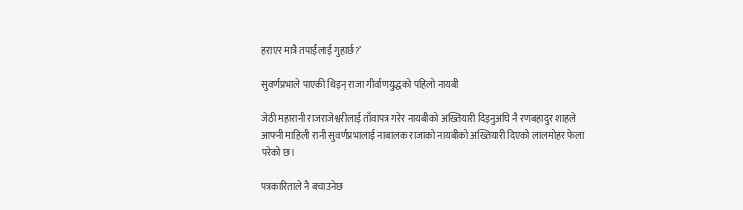हराएर मात्रै तपाईंलाई गुहार्छ?’

सुवर्णप्रभाले पाएकी थिइन् राजा गीर्वाणयुद्धको पहिलो नायबी

जेठी महारानी राजराजेश्वरीलाई ताँवापत्र गरेर नायबीको अख्तियारी दिइनुअघि नै रणबहादुर शाहले आफ्नी माहिली रानी सुवर्णप्रभालाई नाबालक राजाको नायबीको अख्तियारी दिएको लालमोहर फेला परेको छ।

पत्रकारिताले नै बचाउनेछ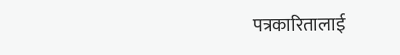पत्रकारितालाई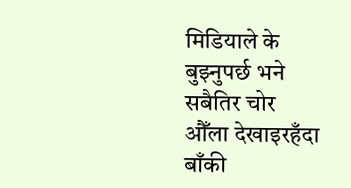मिडियाले के बुझ्नुपर्छ भने सबैतिर चोर औँला देखाइरहँदा बाँकी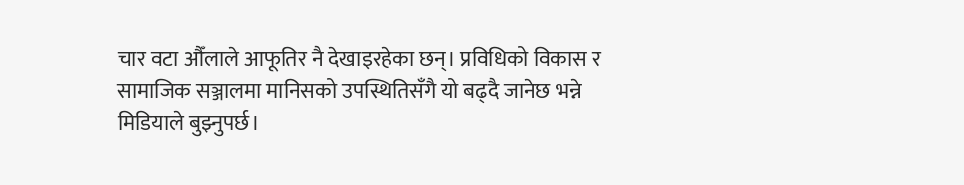चार वटा औँलाले आफूतिर नै देखाइरहेका छन्। प्रविधिको विकास र सामाजिक सञ्जालमा मानिसको उपस्थितिसँगै यो बढ्दै जानेछ भन्ने मिडियाले बुझ्नुपर्छ।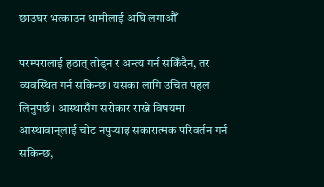छाउघर भत्काउन धामीलाई अघि लगाऔँ

परम्परालाई हठात् तोड्न र अन्त्य गर्न सकिँदैन, तर व्यवस्थित गर्न सकिन्छ। यसका लागि उचित पहल लिनुपर्छ। आस्थासँग सरोकार राख्ने विषयमा आस्थावान्‌लाई चोट नपुर्‍याइ सकारात्मक परिवर्तन गर्न सकिन्छ,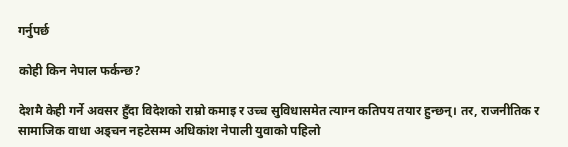गर्नुपर्छ

कोही किन नेपाल फर्कन्छ?

देशमै केही गर्ने अवसर हुँदा विदेशको राम्रो कमाइ र उच्च सुविधासमेत त्याग्न कतिपय तयार हुन्छन्। तर, राजनीतिक र सामाजिक वाधा अड्चन नहटेसम्म अधिकांश नेपाली युवाको पहिलो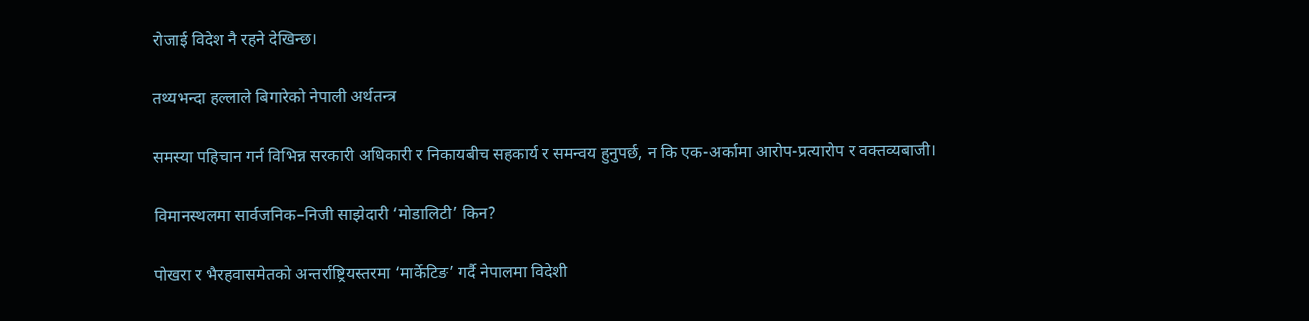रोजाई विदेश नै रहने देखिन्छ।

तथ्यभन्दा हल्लाले बिगारेको नेपाली अर्थतन्त्र

समस्या पहिचान गर्न विभिन्न सरकारी अधिकारी र निकायबीच सहकार्य र समन्वय हुनुपर्छ, न कि एक-अर्कामा आरोप-प्रत्यारोप र वक्तव्यबाजी।

विमानस्थलमा सार्वजनिक–निजी साझेदारी ‘मोडालिटी’ किन?

पोखरा र भैरहवासमेतको अन्तर्राष्ट्रियस्तरमा ‘मार्केटिङ’ गर्दै नेपालमा विदेशी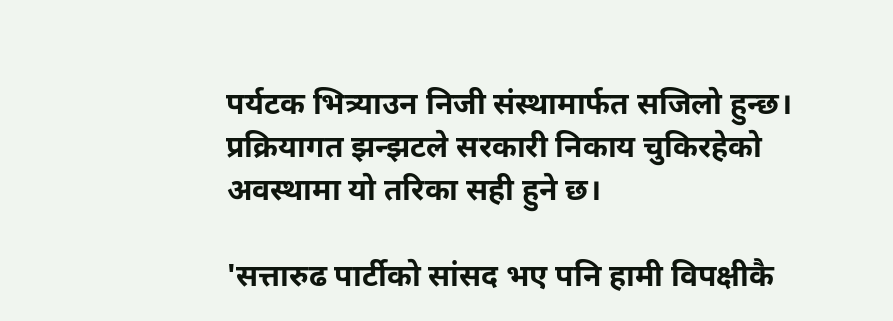पर्यटक भित्र्याउन निजी संस्थामार्फत सजिलो हुन्छ। प्रक्रियागत झन्झटले सरकारी निकाय चुकिरहेको अवस्थामा यो तरिका सही हुने छ।

'सत्तारुढ पार्टीको सांसद भए पनि हामी विपक्षीकै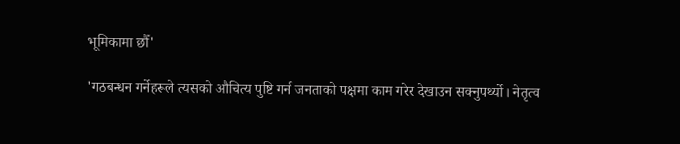भूमिकामा छौँ'

'गठबन्धन गर्नेहरूले त्यसको औचित्य पुष्टि गर्न जनताको पक्षमा काम गरेर देखाउन सक्नुपर्थ्यो। नेतृत्व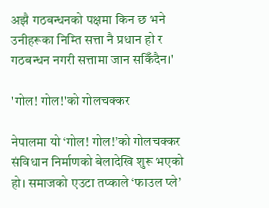अझै गठबन्धनको पक्षमा किन छ भने उनीहरूका निम्ति सत्ता नै प्रधान हो र गठबन्धन नगरी सत्तामा जान सकिँदैन।'

'गोल! गोल!'को गोलचक्कर

नेपालमा यो ‘गोल! गोल!’को गोलचक्कर संविधान निर्माणको बेलादेखि शुरू भएको हो। समाजको एउटा तप्काले ‘फाउल प्ले’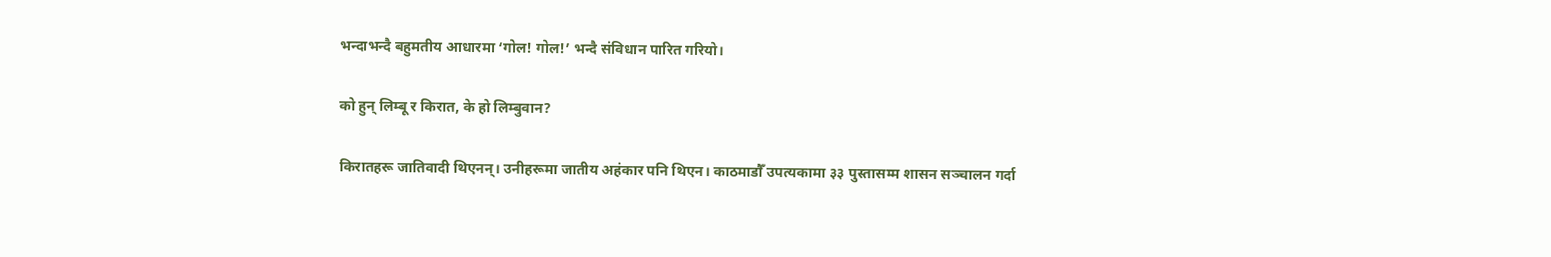भन्दाभन्दै बहुमतीय आधारमा ‘गोल! गोल!’ भन्दै संविधान पारित गरियो।

को हुन् लिम्बू र किरात, के हो लिम्बुवान?

किरातहरू जातिवादी थिएनन्। उनीहरूमा जातीय अहंकार पनि थिएन। काठमाडौँ उपत्यकामा ३३ पुस्तासम्म शासन सञ्चालन गर्दा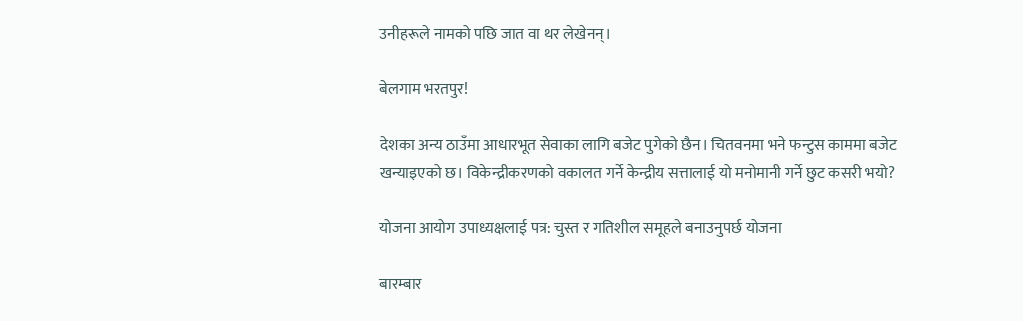उनीहरूले नामको पछि जात वा थर लेखेनन्।

बेलगाम भरतपुर!

देशका अन्य ठाउँमा आधारभूत सेवाका लागि बजेट पुगेको छैन। चितवनमा भने फन्टुस काममा बजेट खन्याइएको छ। विकेन्द्रीकरणको वकालत गर्ने केन्द्रीय सत्तालाई यो मनोमानी गर्ने छुट कसरी भयो?

योजना आयोग उपाध्यक्षलाई पत्र: चुस्त र गतिशील समूहले बनाउनुपर्छ योजना

बारम्बार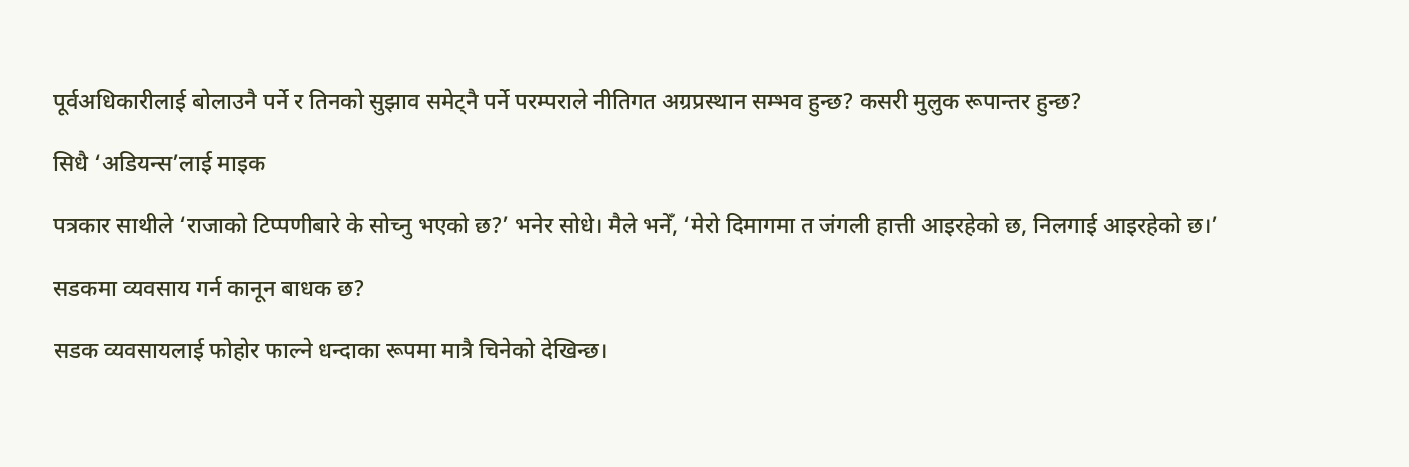पूर्वअधिकारीलाई बोलाउनै पर्ने र तिनको सुझाव समेट्नै पर्ने परम्पराले नीतिगत अग्रप्रस्थान सम्भव हुन्छ? कसरी मुलुक रूपान्तर हुन्छ?

सिधै ‘अडियन्स’लाई माइक

पत्रकार साथीले ‘राजाको टिप्पणीबारे के सोच्नु भएको छ?’ भनेर सोधे। मैले भनेँ, ‘मेरो दिमागमा त जंगली हात्ती आइरहेको छ, निलगाई आइरहेको छ।’

सडकमा व्यवसाय गर्न कानून बाधक छ?

सडक व्यवसायलाई फोहोर फाल्ने धन्दाका रूपमा मात्रै चिनेको देखिन्छ।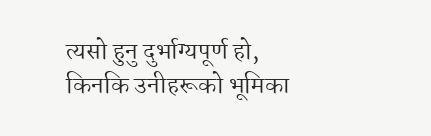त्यसो हुनु दुर्भाग्यपूर्ण हो, किनकि उनीहरूको भूमिका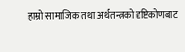हाम्रो सामाजिक तथा अर्थतन्त्रको दृष्टिकोणबाट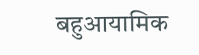बहुआयामिक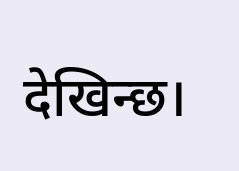देखिन्छ।